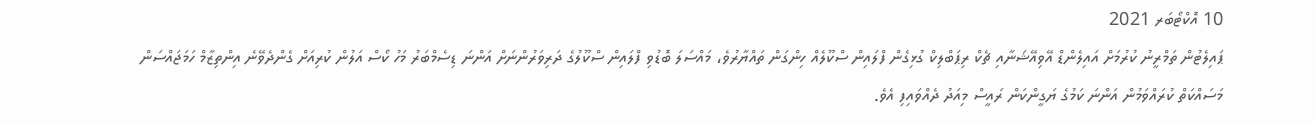10 އޮކްޓޯބަރ 2021
ޕައިލެޓުން ތަމްރީނު ކުރުމަށް އައިލެންޑް އޭވިއޭޝަނާއި ޗެކް ރިޕަބްލިކް ގުޅިގެން ފްލައިން ސްކޫލެއް ހިންގަން ތައްޔާރުވެ، މައްސަލަ ބޮޑުވި ފްލައިން ސްކޫލުގެ ދަރިވަރުންނަށް އަންނަ ޑިސެމްބަރު މަހު ކޯސް އަލުން ކުރިއަށް ގެންދެވޭނެ އިންތިޒާމް ހަމަޖައްސަން މަސައްކަތް ކުރައްވަމުން އަންނަ ކަމުގެ ޔަގީންކަން ރައީސް މިއަދު ދެއްވައިފި އެވެ.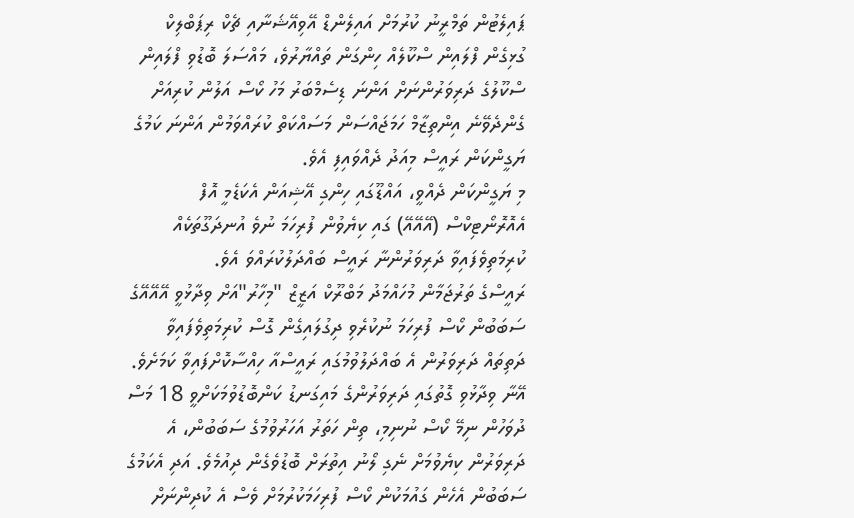ޕައިލެޓުން ތަމްރީނު ކުރުމަށް އައިލެންޑް އޭވިއޭޝަނާއި ޗެކް ރިޕަބްލިކް ގުޅިގެން ފްލައިން ސްކޫލެއް ހިންގަން ތައްޔާރުވެ، މައްސަލަ ބޮޑުވި ފްލައިން ސްކޫލުގެ ދަރިވަރުންނަށް އަންނަ ޑިސެމްބަރު މަހު ކޯސް އަލުން ކުރިއަށް ގެންދެވޭނެ އިންތިޒާމް ހަމަޖައްސަން މަސައްކަތް ކުރައްވަމުން އަންނަ ކަމުގެ ޔަގީންކަން ރައީސް މިއަދު ދެއްވައިފި އެވެ.
މި ޔަގީންކަން ދެއްވީ، އައްޑޫގައި ހިންގި އޭޝިއަން އެކަޑެމީ އޮފް އެއޮރޮނޯޓިކްސް (އޭއޭއޭ) ގައި ކިޔެވުން ފުރިހަމަ ނުވެ އުނދަގޫތަކެއް ކުރިމަތިވެފައިވާ ދަރިވަރުންނާ ރައީސް ބައްދަލުކުރައްވަ އެވެ.
ރައީސްގެ ތަރުޖަމާން މުހައްމަދު މަބްރޫކް އަޒީޒް "މިހާރު"އަށް ވިދާޅުވީ އޭއޭއޭގެ ސަބަބުން ކޯސް ފުރިހަމަ ނުކުރެވި ދިގުލައިގެން ގޮސް ކުރިމަތިވެފައިވާ ދަތިތައް ދަރިވަރުން އެ ބައްދަލުވުމުގައި ރައީސްއާ ހިއްސާކޮށްފައިވާ ކަމަށެވެ.
އޭނާ ވިދާޅުވި ގޮތުގައި ދަރިވަރުންގެ މައިގަނޑު ކަންބޮޑުވުމަކަށްވީ 18 މަސް ދުވަހުން ނިމޭ ކޯސް ނުނިމި، ތިން ހަތަރު އަހަރުވުމުގެ ސަބަބުން، އެ ދަރިވަރުން ކިޔެވުމަށް ނެގި ލޯނު އިތުރަށް ބޮޑުވެގެން ދިއުމެވެ. އަދި އެކަމުގެ ސަބަބުން އެހެން ގައުމަކުން ކޯސް ފުރިހަމަކުރުމަށް ވެސް އެ ކުދިންނަށް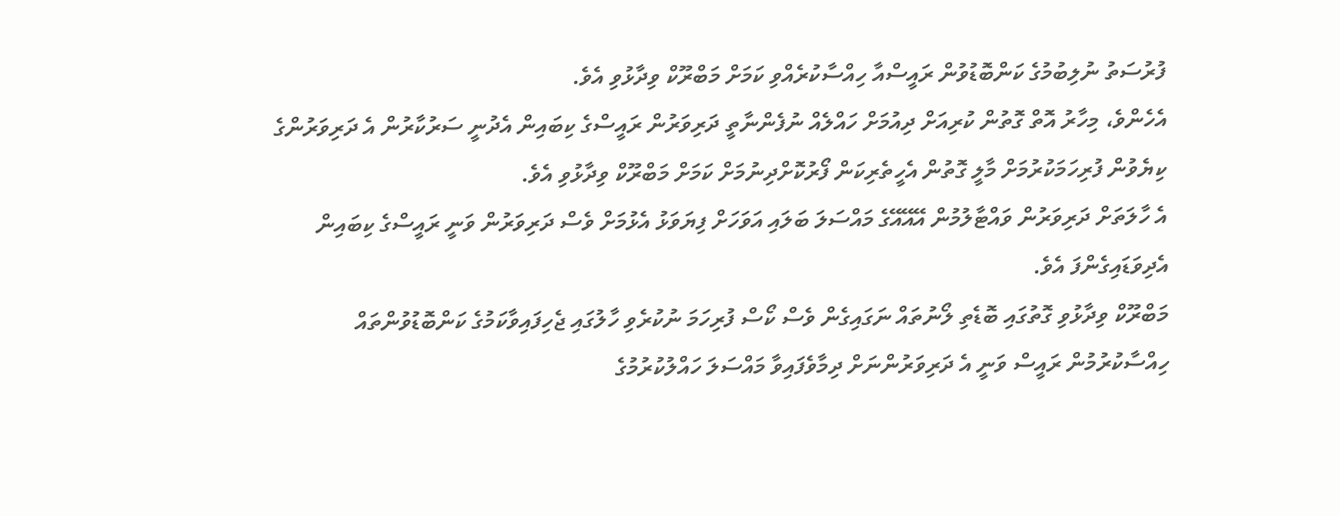ފުރުސަތު ނުލިބުމުގެ ކަންބޮޑުވުން ރައީސްއާ ހިއްސާކުރެއްވި ކަމަށް މަބްރޫކް ވިދާޅުވި އެވެ.
އެހެންވެ، މިހާރު އޮތް ގޮތުން ކުރިއަށް ދިއުމަށް ހައްލެއް ނުފެންނާތީ ދަރިވަރުން ރައީސްގެ ކިބައިން އެދުނީ ސަރުކާރުން އެ ދަރިވަރުންގެ ކިޔެވުން ފުރިހަމަކުރުމަށް މާލީ ގޮތުން އެހީތެރިކަން ފޯރުކޮށްދިނުމަށް ކަމަށް މަބްރޫކް ވިދާޅުވި އެވެ.
އެ ހާލަތަށް ދަރިވަރުން ވައްޓާލުމުން އޭއޭއޭގެ މައްސަލަ ބަލައި އަވަހަށް ފިޔަވަޅު އެޅުމަށް ވެސް ދަރިވަރުން ވަނީ ރައީސްގެ ކިބައިން އެދިވަޑައިގެންފަ އެވެ.
މަބްރޫކް ވިދާޅުވި ގޮތުގައި ބޮޑެތި ލޯނުތައް ނަގައިގެން ވެސް ކޯސް ފުރިހަމަ ނުކުރެވި ހާލުގައި ޖެހިފައިވާކަމުގެ ކަންބޮޑުވުންތައް ހިއްސާކުރުމުން ރައީސް ވަނީ އެ ދަރިވަރުންނަށް ދިމާވެފައިވާ މައްސަލަ ހައްލުކުރުމުގެ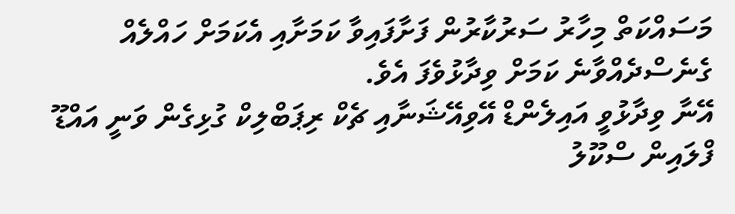މަސައްކަތް މިހާރު ސަރުކާރުން ފަށާފައިވާ ކަމަށާއި އެކަމަށް ހައްލެއް ގެނެސްދެއްވާނެ ކަމަށް ވިދާޅުވެފަ އެވެ.
އޭނާ ވިދާޅުވީ އައިލެންޑް އޭވިއޭޝަނާއި ޗެކް ރިޕަބްލިކް ގުޅިގެން ވަނީ އައްޑޫ ފްލައިން ސްކޫލު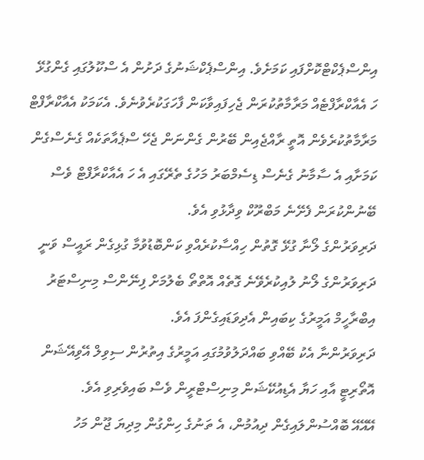އިންސްޕެކްޓްކޮށްފައި ކަމަށެވެ. އިންސްޕެކްޝަނުގެ ދަށުން އެ ސްކޫލުގައި ގެންގުޅޭ ހަ އެއާކްރާފްޓެއް މަރާމާތުކުރަން ޖެހިފައިވާކަން ފާހަގަކުރެވުނެވެ. އެކަމަކު އެއާކްރާފްޓް މަރާމާތުކުރެވެން އޮތީ ރާއްޖެއިން ބޭރުން ގެންނަން ޖެހޭ ސްޕެއާތަކެއް ގެނެސްގެން ކަމަށާއި އެ ސާމާނު ގެނެސް ޑިސެމްބަރު މަހުގެ ތެރޭގައި އެ ހަ އެއާކްރާފްޓް ވެސް ބޭނުންކުރަން ފެށޭނެ މަބްރޫކް ވިދާޅުވި އެވެ.
ދަރިވަރުންގެ ލޯނާ ގުޅޭ ގޮތުން ހިއްސާކުރެއްވި ކަންބޮޑުވުމާ ގުޅިގެން ރައީސް ވަނީ ދަރިވަރުންގެ ލޯނު ލުއިކުރެވޭނެ ގޮތެއް އޮތްތޯ ބެލުމަށް ފިނޭންސް މިނިސްޓަރު އިބްރާހީމް އަމީރުގެ ކިބައިން އެދިވަޑައިގެންފަ އެވެ.
ދަރިވަރުންނާ އެކު ބޭއްވި ބައްދަލުވުމުގައި އަމީރުގެ އިތުރުން ސިވިލް އޭވިއޭޝަން އޮތޯރިޓީ އާއި ހަޔާ އެޑިއުކޭޝަން މިނިސްޓްރީން ވެސް ބައިވެރިވި އެވެ.
އޭއޭއޭ ބޮއްސުންލައިގެން ދިއުމުން، އެ ތަނުގެ ހިންގުން މިދިޔަ ޖޫން މަހު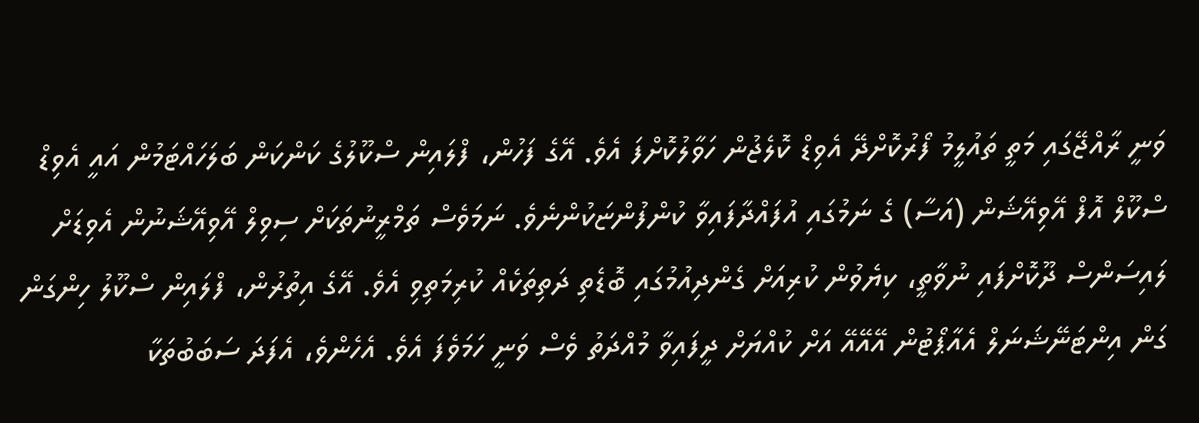ވަނީ ރާއްޖޭގައި މަތީ ތައުލީމު ފޯރުކޮށްދޭ އެވިޑް ކޮލެޖުން ހަވާލުކޮށްފަ އެވެ. އޭގެ ފަހުން، ފްލައިން ސްކޫލުގެ ކަންކަން ބަލަހައްޓަމުން އައީ އެވިޑް ސްކޫލް އޮފް އޭވިއޭޝަން (އަސާ) ގެ ނަމުގައި އުފައްދާފައިވާ ކުންފުންޏަކުންނެވެ. ނަމަވެސް ތަމްރީނުތަކަށް ސިވިލް އޭވިއޭޝަނުން އެވިޑަށް ލައިސަންސް ދޫކޮށްފައި ނުވާތީ، ކިޔެވުން ކުރިއަށް ގެންދިއުމުގައި ބޮޑެތި ދަތިތަކެއް ކުރިމަތިވި އެވެ. އޭގެ އިތުރުން، ފްލައިން ސްކޫލު ހިންގަން ގަން އިންޓަނޭޝަނަލް އެއާޕޯޓުން އޭއޭއޭ އަށް ކުއްޔަށް ދީފައިވާ މުއްދަތު ވެސް ވަނީ ހަމަވެފަ އެވެ. އެހެންވެ، އެފަދަ ސަބަބުތަކާ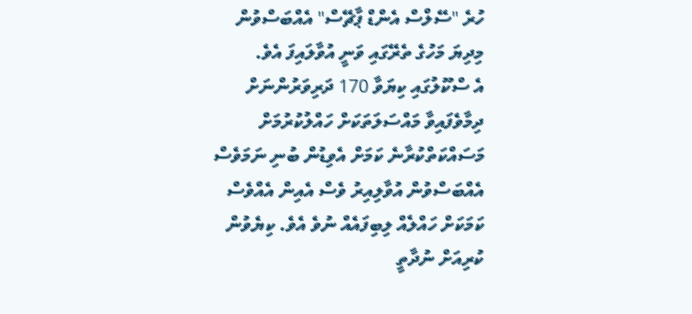ހުރެ "ސޭލްސް އެންޑް ޕާޗޭސް" އެއްބަސްވުން މިދިޔަ މަހުގެ ތެރޭގައި ވަނީ އުވާލައިފަ އެވެ.
އެ ސްކޫލުގައި ކިޔަވާ 170 ދަރިވަރުންނަށް ދިމާވެފައިވާ މައްސަލަތަކަށް ހައްލުކުރުމަށް މަސައްކަތްކުރާނެ ކަމަށް އެވިޑުން ބުނި ނަމަވެސް އެއްބަސްވުން އުވާލިއިރު ވެސް އެއިން އެއްވެސް ކަމަކަށް ހައްލެއް ލިބިފައެއް ނުވެ އެވެ. ކިޔެވުން ކުރިއަށް ނުދާތީ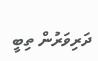ދަރިވަރުން ތިބީ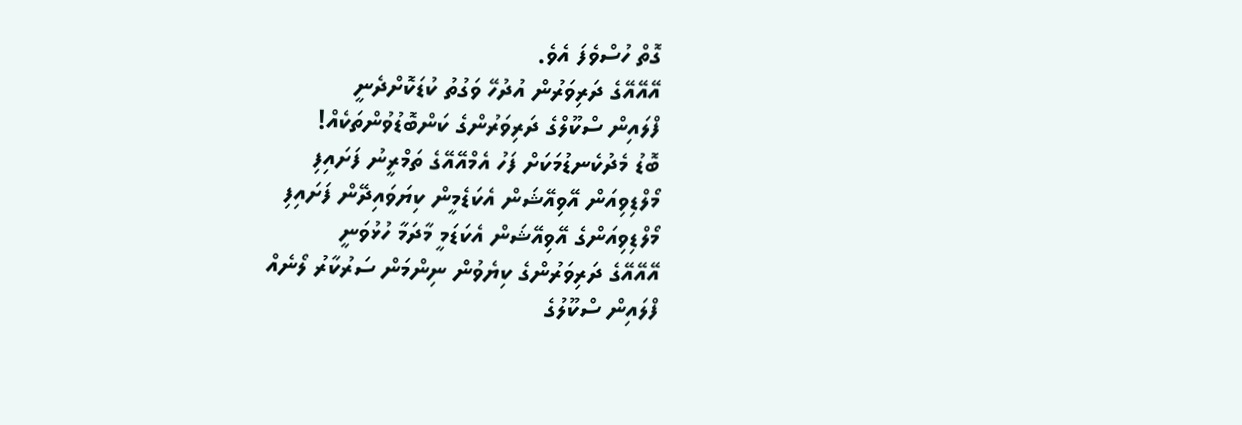ގޮތް ހުސްވެފަ އެވެ.
އޭއޭއޭގެ ދަރިވަރުން އުދުހޭ ވަގުތު ކުޑަކޮށްދެނީ
ފްލައިން ސްކޫލްގެ ދަރިވަރުންގެ ކަންބޮޑުވުންތަކެއް!
ބޮޑު މެދުކެނޑުމަކަށް ފަހު އެމްއޭއޭގެ ތަމްރީނު ފަށައިފި
މޯލްޑިވިއަން އޭވިއޭޝަން އެކަޑެމީން ކިޔަވައިދޭން ފަށައިފި
މޯލްޑިވިއަންގެ އޭވިއޭޝަން އެކަޑަމީ މާދަމާ ހުޅުވަނީ
އޭއޭއޭގެ ދަރިވަރުންގެ ކިޔެވުން ނިންމަން ސަރުކާރު ލޯނެއް
ފްލައިން ސްކޫލުގެ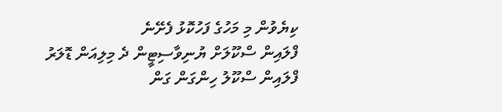ކިޔެވުން މި މަހުގެ ފަހުކޮޅު ފެށޭނެ
ފްލައިން ސްކޫލަށް ޔުނިވާސިޓީން ދެ މިލިއަން ޑޮލަރު
ފްލައިން ސްކޫލު ހިންގަން ގަން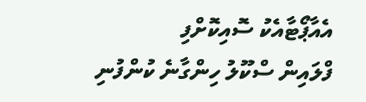އެއާޕޯޓާއެކު ސޮއިކޮށްފި
ފްލައިން ސްކޫލު ހިންގާނެ ކުންފުނި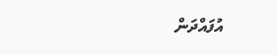އުފައްދަން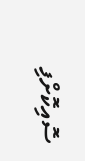ސޮއިކޮށްފި